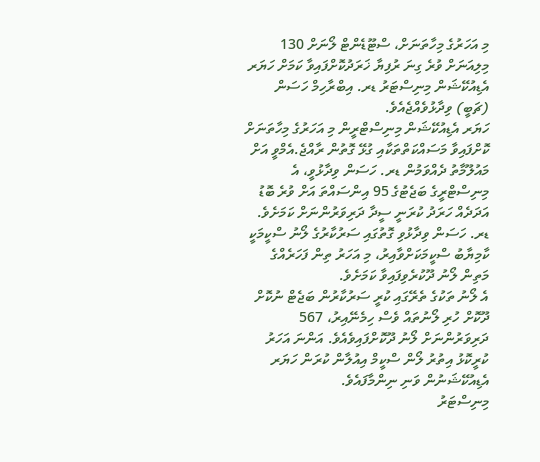މި އަހަރުގެ މިހާތަނަށް، ސްޓޫޑެންޓް ލޯނަށް 130 މިލިއަނަށް ވުރެ ގިނަ ރުފިޔާ ޚަރަދުކޮށްފައިވާ ކަމަށް ހަޔަރ އެޑިއުކޭޝަން މިނިސްޓަރު ޑރ. އިބްރާހިމް ހަސަން (ޗަބީ) ވިދާޅުވެއްޖެއެވެ.
ހަޔަރ އެޑިއުކޭޝަން މިނިސްޓްރީން މި އަހަރުގެ މިހާތަނަށް ކޮށްފައިވާ މަސައްކަތްތަކާއި ގުޅޭ ގޮތުން ރާއްޖެ.އެމްވީ އަށް މައުލޫމާތު ދެއްވަމުން ޑރ. ހަސަން ވިދާޅުވީ، އެ މިނިސްޓްރީގެ ބަޖެޓުގެ 95 އިންސައްތަ އަށް ވުރެ ބޮޑު އަދަދެއް ހަރަދު ކުރަނީ ސީދާ ދަރިވަރުންނަށް ކަމަށެވެ.
ޑރ. ހަސަން ވިދާޅުވި ގޮތުގައި ސަރުކާރުގެ ލޯނު ސްކީމަކީ ކާމިޔާބު ސްކީމަކަށްވާއިރު، މި އަހަރު ތިން ފަހަރެއްގެ މަތިން ލޯނު ދޫކުރެވިފައިވާ ކަމަށެވެ.
އެ ލޯނު ތަކުގެ ތެރޭގައި ކުރީ ސަރުކާރުން ބަޖެޓް ނުކޮށް ދޫކޮށް ހުރި ލޯނުތައް ވެސް ހިމެނޭއިރު، 567 ދަރިވަރުންނަށް ލޯނު ދޫކޮށްފައިވެއެވެ. އަންނަ އަހަރު ކުރީކޮޅު އިތުރު ލޯން ސްކީމް އިއުލާން ކުރަން ހަޔަރ އެޑިއުކޭޝަނުން ވަނި ނިންމާފައެވެ.
މިނިސްޓަރު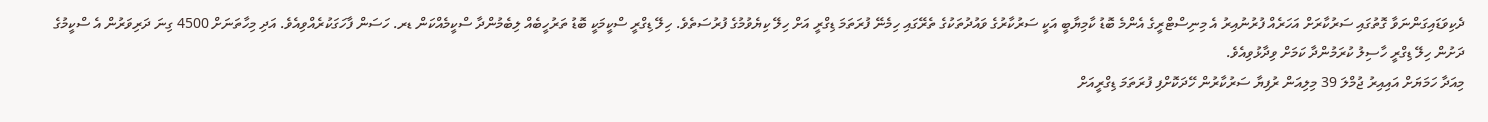ދެކިވަޑައިގަންނަވާ ގޮތުގައި ސަރުކާރަށް އަހަރެއް ފުރުނުއިރު އެ މިނިސްޓްރީގެ އެންމެ ބޮޑު ކާމިޔާބީ އަކީ ސަރުކާރުގެ ވައުދުތަކުގެ ތެރޭގައި ހިމެނޭ ފުރަތަމަ ޑިގްރީ އަށް ހިލޭ ކިޔެވުމުގެ ފުރުސަތެވެ. ހިލޭ ޑިގްރީ ސްކީމަކީ ބޮޑު ތަރުހީބެއް ލިބެމުންދާ ސްކީމެއްކަން ޑރ. ހަސަން ފާހަގަކުރެއްވިއެވެ. އަދި މިހާތަނަށް 4500 ގިނަ ދަރިވަރުން އެ ސްކީމުގެ ދަށުން ހިލޭ ޑިގްރީ ހާސިލު ކުރަމުންދާ ކަމަށް ވިދާޅުވިއެވެ.
މިއަދާ ހަމަޔަށް އައިއިރު ޖުމްލަ 39 މިލިއަން ރުފިޔާ ސަރުކާރުން ހޭދަކޮށްފި ފުރަތަމަ ޑިގްރީއަށް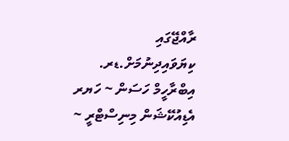ރާއްޖޭގައި ކިޔަވައިދިނުމަށް.ޑރ. އިބްރާހީމް ހަސަން ~ ހަޔރ އެޑިއުކޭޝަން މިނިސްޓްރީ ~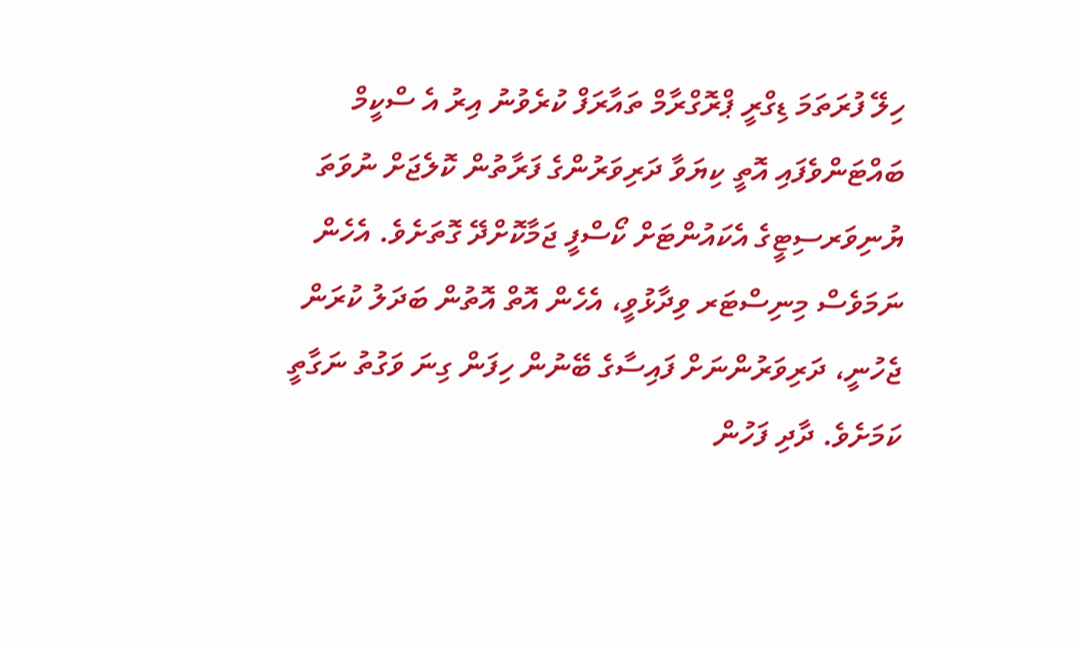ހިލޭ ފުރަތަމަ ޑިގްރީ ޕްރޮގްރާމް ތައާރަފް ކުރެވުނު އިރު އެ ސްކީމް ބައްޓަންވެފައި އޮތީ ކިޔަވާ ދަރިވަރުންގެ ފަރާތުން ކޮލެޖަށް ނުވަތަ ޔުނިވަރސިޓީގެ އެކައުންޓަށް ކޯސްފީ ޖަމާކޮށްދޭ ގޮތަށެވެ. އެހެން ނަމަވެސް މިނިސްޓަރ ވިދާޅުވީ، އެހެން އޮތް އޮތުން ބަދަލު ކުރަން ޖެހުނީ، ދަރިވަރުންނަށް ފައިސާގެ ބޭނުން ހިފަން ގިނަ ވަގުތު ނަގާތީ ކަމަށެވެ. ދާދި ފަހުން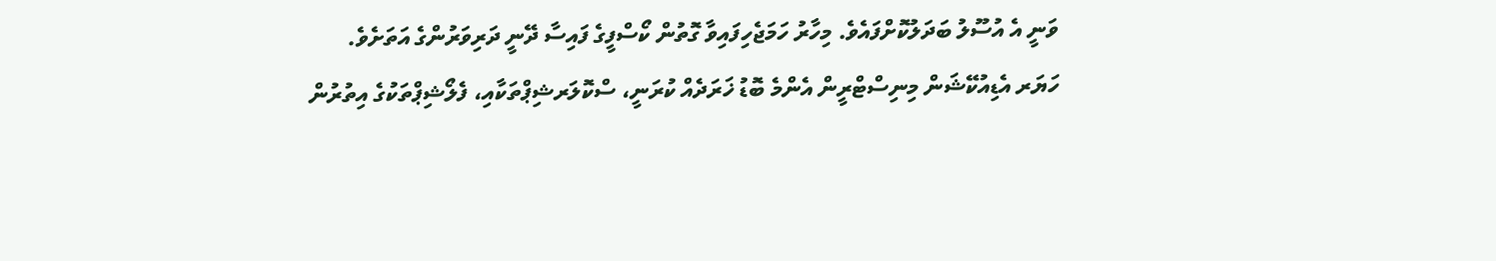ވަނީ އެ އުސޫލު ބަދަލުކޮށްފައެވެ. މިހާރު ހަމަޖެހިފައިވާ ގޮތުން ކޯސްފީގެ ފައިސާ ދޭނީ ދަރިވަރުންގެ އަތަށެވެ.
ހަޔަރ އެޑިއުކޭޝަން މިނިސްޓްރީން އެންމެ ބޮޑު ޚަރަދެއް ކުރަނީ، ސްކޮލަރޝިޕްތަކާއި، ފެލޯޝިޕްތަކުގެ އިތުރުން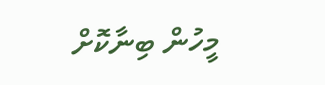މީހުން ބިނާކޮށް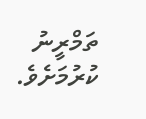ތަމްރީނު ކުރުމަށެވެ.